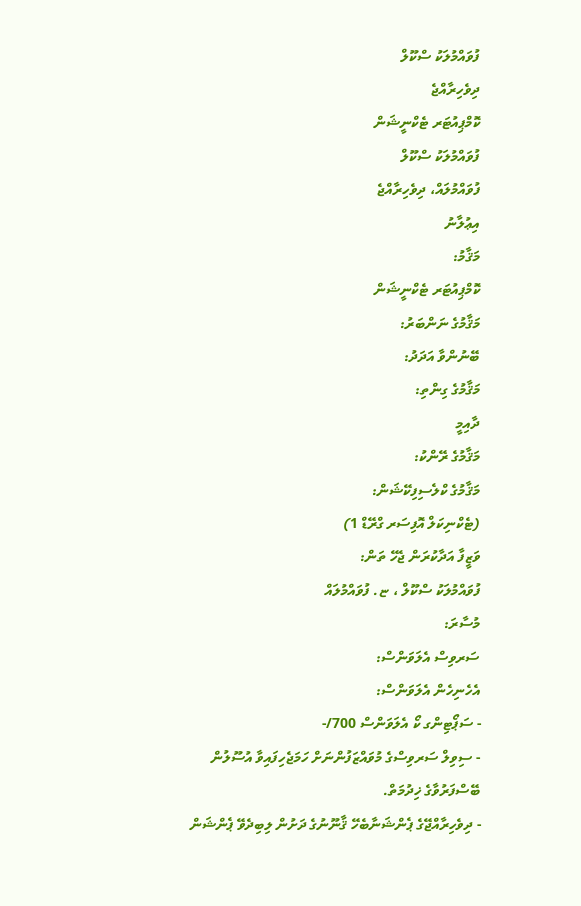ފުވައްމުލަކު ސްކޫލް
ދިވެހިރާއްޖެ
ކޮމްޕިއުޓަރ ޓެކްނީޝަން
ފުވައްމުލަކު ސްކޫލް
ފުވައްމުލައް، ދިވެހިރާއްޖެ
އިޢުލާނު
މަޤާމު:
ކޮމްޕިއުޓަރ ޓެކްނީޝަން
މަޤާމުގެ ނަންބަރު:
ބޭނުންވާ އަދަދު:
މަޤާމުގެ ގިންތި:
ދާއިމީ
މަޤާމުގެ ރޭންކު:
މަޤާމުގެ ކްލެސިފިކޭޝަން:
(ޓެކްނިކަލް އޮފިސަރ ގްރޭޑް 1)
ވަޒީފާ އަދާކުރަން ޖެހޭ ތަން:
ފުވައްމުލަކު ސްކޫލް ، ޏ. ފުވައްމުލައް
މުސާރަ:
ސަރވިސް އެލަވަންސް:
އެހެނިހެން އެލަވަންސް:
- ސަޕޯޓިންގ ކޯ އެލަވަންސް 700/-
- ސިވިލް ސަރވިސްގެ މުވައްޒަފުންނަށް ހަމަޖެހިފައިވާ އުސޫލުން ބޭސްފަރުވާގެ ޚިދުމަތް.
- ދިވެހިރާއްޖޭގެ ޕެންޝަނާބެހޭ ޤާނޫނުގެ ދަށުން ލިބިދެވޭ ޕެންޝަން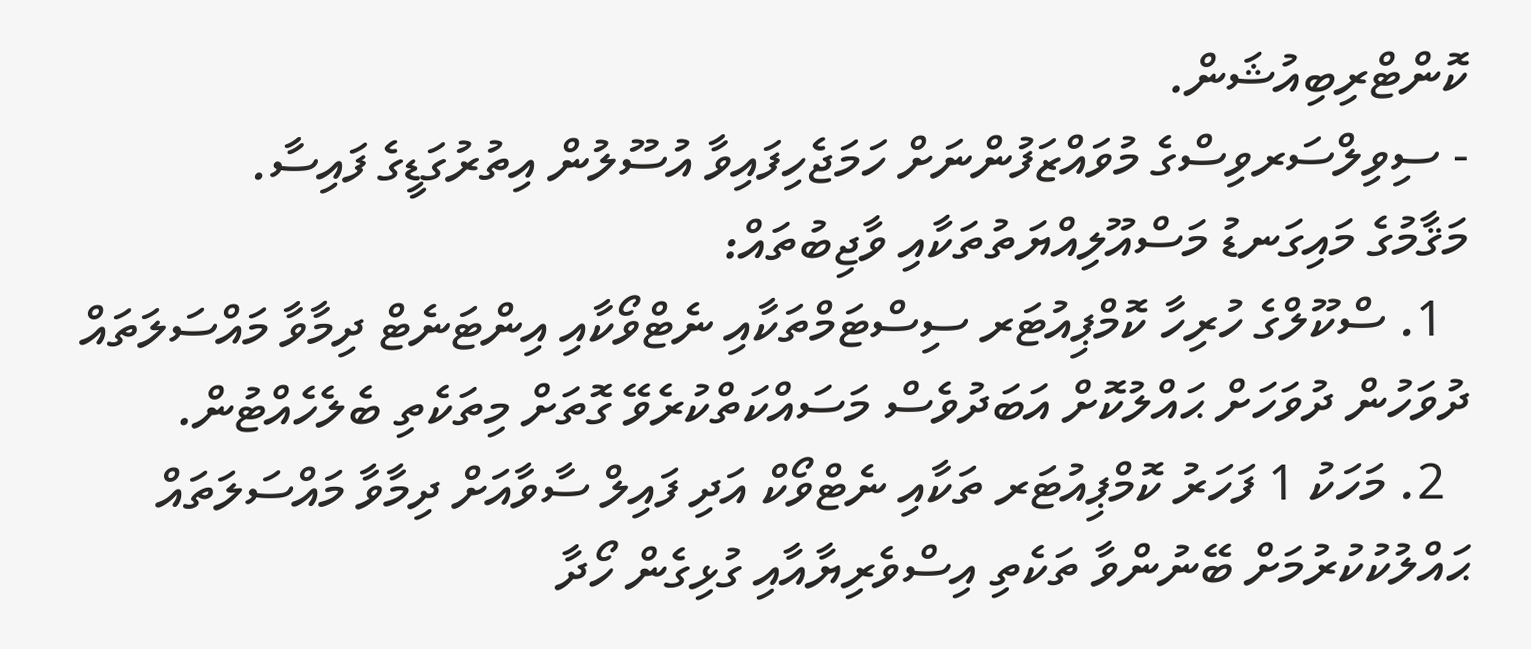ކޮންޓްރިބިއުޝަން.
- ސިވިލްސަރވިސްގެ މުވައްޒަފުންނަށް ހަމަޖެހިފައިވާ އުސޫލުން އިތުރުގަޑީގެ ފައިސާ.
މަޤާމުގެ މައިގަނޑު މަސްއޫލިއްޔަތުތަކާއި ވާޖިބުތައް:
  1. ސްކޫލްގެ ހުރިހާ ކޮމްޕިއުޓަރ ސިސްޓަމްތަކާއި ނެޓްވޯކާއި އިންޓަނެޓް ދިމާވާ މައްސަލަތައް ދުވަހުން ދުވަހަށް ޙައްލުކޮށް އަބަދުވެސް މަސައްކަތްކުރެވޭ ގޮތަށް މިތަކެތި ބެލެހެއްޓުން.
  2. މަހަކު 1 ފަހަރު ކޮމްޕިއުޓަރ ތަކާއި ނެޓްވޯކް އަދި ފައިލް ސާވާއަށް ދިމާވާ މައްސަލަތައް ޙައްލުކުކުރުމަށް ބޭނުންވާ ތަކެތި އިސްވެރިޔާއާއި ގުޅިގެން ހޯދާ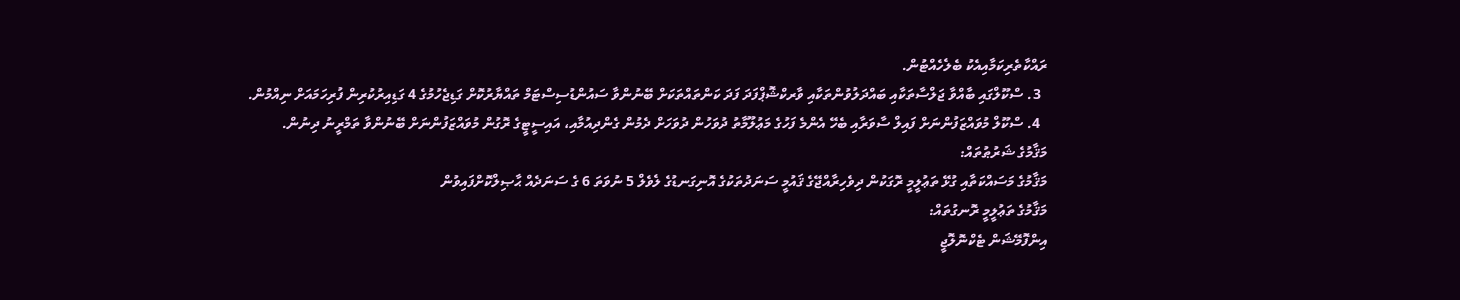ރައްކާތެރިކަމާއިއެކު ބެލެހެއްޓުން.
  3. ސްކޫލްގައި ބާއްވާ ޖަލްސާތަކާއި ބައްދަލުވުންތަކާއި ވާރކްޝޮޕްފަދަ ފަދަ ކަންތައްތަކަށް ބޭނުންވާ ސައުންޑުސިސްޓަމް ތައްޔާރުކޮށް ގަޑިޖެހުމުގެ 4 ގަޑިއިރުކުރިން ފުރިހަމައަށް ނިއްމުން.
  4. ސްކޫލް މުވައްޒަފުންނަށް ފައިލް ސާވަރާއި ބެހޭ އެންމެ ފަހުގެ މަޢުލޫމާތު ދުވަހުން ދުވަހަށް ދެމުން ގެންދިއުމާއި، އައިސީޓީގެ ރޮގުން މުވައްޒަފުންނަށް ބޭނުންވާ ތަމްރީނު ދިނުން.
މަޤާމުގެ ޝަރުޠުތައް:
މަޤާމުގެ މަސައްކަތާއި ގުޅޭ ތަޢުލީމީ ރޮގަކުން ދިވެހިރާއްޖޭގެ ޤައުމީ ސަނަދުތަކުގެ އޮނިގަނޑުގެ ލެވެލް 5 ނުވަތަ 6 ގެ ސަނަދެއް ޙާޞިލްކޮށްފައިވުން
މަޤާމުގެ ތަޢުލީމީ ރޮނގުތައް:
އިންފޮމޭޝަން ޓެކްނޮލޮޖީ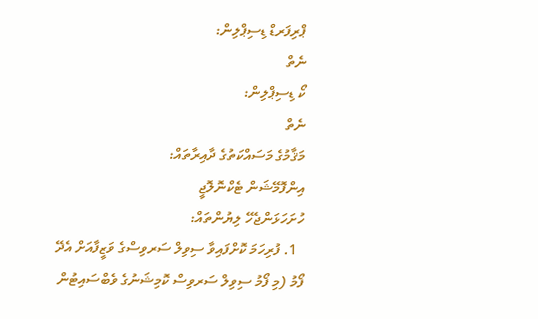ޕްރިފަރޑް ޑިސިޕްލިން:
ނެތް
ކޯ ޑިސިޕްލިން:
ނެތް
މަޤާމުގެ މަސައްކަތުގެ ދާއިރާތައް:
އިންފޮމޭޝަން ޓެކްނޮލޮޖީ
ހުށަހަޅަންޖެހޭ ލިޔުންތައް:
  1. ފުރިހަމަ ކޮށްފައިވާ ސިވިލް ސަރވިސްގެ ވަޒީފާއަށް އެދޭ ފޯމު (މި ފޯމު ސިވިލް ސަރވިސް ކޮމިޝަނުގެ ވެބްސައިޓުން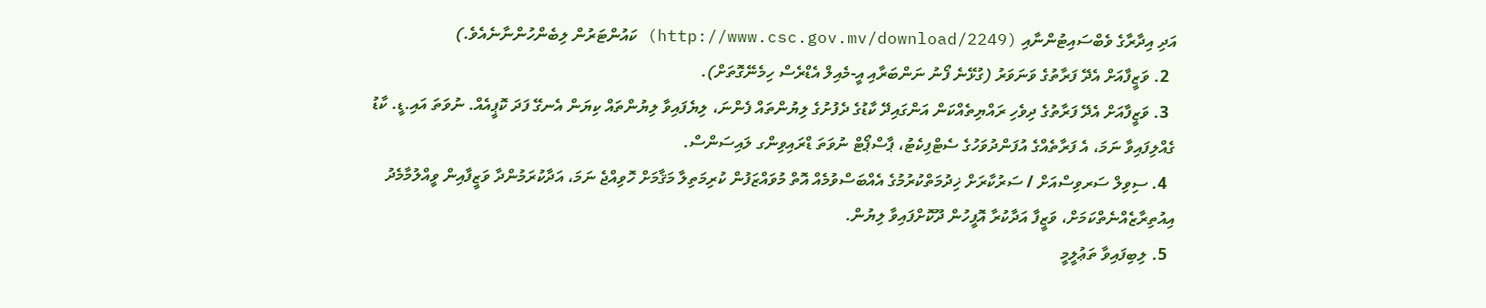އަދި އިދާރާގެ ވެބްސައިޓުންނާއި (http://www.csc.gov.mv/download/2249) ކައުންޓަރުން ލިބެންހުންނާނެއެވެ.)
  2. ވަޒީފާއަށް އެދޭ ފަރާތުގެ ވަނަވަރު (ގުޅޭނެ ފޯނު ނަންބަރާއި އީ-މެއިލް އެޑްރެސް ހިމެނޭގޮތަށް).
  3. ވަޒީފާއަށް އެދޭ ފަރާތުގެ ދިވެހި ރައްޔިތެއްކަން އަންގައިދޭ ކާޑުގެ ދެފުށުގެ ލިޔުންތައް ފެންނަ، ލިޔެފައިވާ ލިޔުންތައް ކިޔަން އެނގޭ ފަދަ ކޮޕީއެއް. ނުވަތަ އައި.ޑީ. ކާޑު ގެއްލިފައިވާ ނަމަ، އެ ފަރާތެއްގެ އުފަންދުވަހުގެ ސެޓްފިކެޓު، ޕާސްޕޯޓް ނުވަތަ ޑްރައިވިންގ ލައިސަންސް.
  4. ސިވިލް ސަރވިސްއަށް / ސަރުކާރަށް ޚިދުމަތްކުރުމުގެ އެއްބަސްވުމެއް އޮތް މުވައްޒަފުން ކުރިމަތިލާ މަޤާމަށް ހޮވިއްޖެ ނަމަ، އަދާކުރަމުންދާ ވަޒީފާއިން ވީއްލުމާމެދު އިއުތިރާޒެއްނެތްކަމަށް، ވަޒީފާ އަދާކުރާ އޮފީހުން ދޫކޮށްފައިވާ ލިޔުން.
  5. ލިބިފައިވާ ތަޢުލީމީ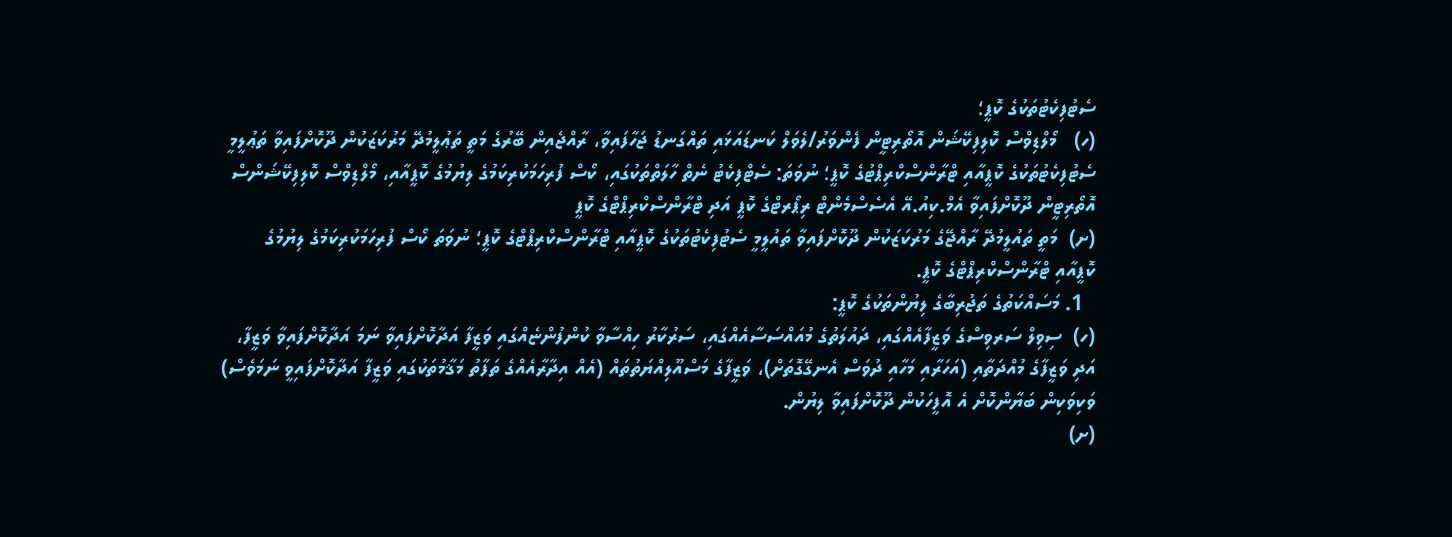ސެޓުފިކެޓުތަކުގެ ކޮޕީ؛
(ހ)   މޯލްޑިވްސް ކޮލިފިކޭޝަން އޮތޯރިޓީން ފެންވަރު/ލެވަލް ކަނޑައަޅައި ތައްގަނޑު ޖަހާފައިވާ، ރާއްޖެއިން ބޭރުގެ މަތީ ތަޢުލީމުދޭ މަރުކަޒަކުން ދޫކޮށްފައިވާ ތަޢުލީމީ ސެޓުފިކެޓުތަކުގެ ކޮޕީއާއި ޓްރާންސްކްރިޕްޓުގެ ކޮޕީ؛ ނުވަތަ: ސެޓްފިކެޓު ނެތް ހާލަތްތަކުގައި، ކޯސް ފުރިހަމަކުރިކަމުގެ ލިޔުމުގެ ކޮޕީއާއި، މޯލްޑިވްސް ކޮލިފިކޭޝަންސް އޮތޯރިޓީން ދޫކޮށްފައިވާ އެމް.ކިއު.އޭ އެސެސްމެންޓް ރިޕޯރޓްގެ ކޮޕީ އަދި ޓްރާންސްކްރިޕްޓްގެ ކޮޕީ
(ށ)  މަތީ ތައުލީމުދޭ ރާއްޖޭގެ މަރުކަޒަކުން ދޫކޮށްފައިވާ ތައުލީމީ ސެޓުފިކެޓުތަކުގެ ކޮޕީއާއި ޓްރާންސްކްރިޕްޓްގެ ކޮޕީ؛ ނުވަތަ ކޯސް ފުރިހަމަކުރިކަމުގެ ލިޔުމުގެ ކޮޕީއާއި ޓްރާންސްކްރިޕްޓްގެ ކޮޕީ.
  1. މަސައްކަތުގެ ތަޖުރިބާގެ ލިޔުންތަކުގެ ކޮޕީ:
(ހ)  ސިވިލް ސަރވިސްގެ ވަޒީފާއެއްގައި، ދައުލަތުގެ މުއައްސަސާއެއްގައި، ސަރުކާރު ހިއްސާވާ ކުންފުންޏެއްގައި ވަޒީފާ އަދާކޮށްފައިވާ ނަމަ އަދާކޮށްފައިވާ ވަޒީފާ، އަދި ވަޒީފާގެ މުއްދަތާއި (އަހަރާއި މަހާއި ދުވަސް އެނގޭގޮތަށް)، ވަޒީފާގެ މަސްއޫލިއްޔަތުތައް (އެއް އިދާރާއެއްގެ ތަފާތު މަޤާމުތަކުގައި ވަޒީފާ އަދާކޮށްފައިވީ ނަމަވެސް) ވަކިވަކިން ބަޔާންކޮށް އެ އޮފީހަކުން ދޫކޮށްފައިވާ ލިޔުން.
(ށ)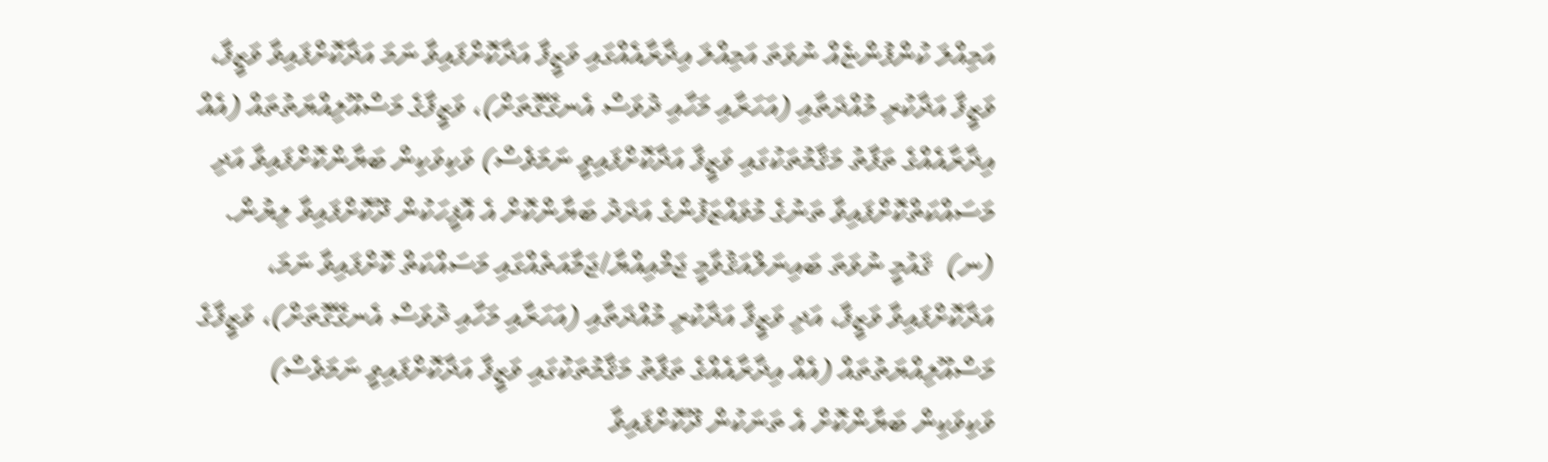އަމިއްލަ ކުންފުންޏެއް ނުވަތަ އަމިއްލަ އިދާރާއެއްގައި ވަޒީފާ އަދާކޮށްފައިވާ ނަމަ އަދާކޮށްފައިވާ ވަޒީފާ، ވަޒީފާ އަދާކުރި މުއްދަތާއި (އަހަރާއި މަހާއި ދުވަސް އެނގޭގޮތަށް)، ވަޒީފާގެ މަސްއޫލިއްޔަތުތައް (އެއް އިދާރާއެއްގެ ތަފާތު މަޤާމުތަކުގައި ވަޒީފާ އަދާކޮށްފައިވީ ނަމަވެސް) ވަކިވަކިން ބަޔާންކޮށްފައިވާ އަދި މަސައްކަތްކޮށްފައިވާ ތަނުގެ މުވައްޒަފުންގެ އަދަދު ބަޔާންކޮށް އެ އޮފީހަކުން ދޫކޮށްފައިވާ ލިޔުން.
(ނ)  ޤައުމީ ނުވަތަ ބައިނަލްއަޤުވާމީ ޖަމްއިއްޔާ/ޖަމާއަތެއްގައި މަސައްކަތް ކޮށްފައިވާ ނަމަ، އަދާކޮށްފައިވާ ވަޒީފާ، އަދި ވަޒީފާ އަދާކުރި މުއްދަތާއި (އަހަރާއި މަހާއި ދުވަސް އެނގޭގޮތަށް)، ވަޒީފާގެ މަސްއޫލިއްޔަތުތައް (އެއް އިދާރާއެއްގެ ތަފާތު މަޤާމުތަކުގައި ވަޒީފާ އަދާކޮށްފައިވީ ނަމަވެސް) ވަކިވަކިން ބަޔާންކޮށް އެ ތަނަކުން ދޫކޮށްފައިވާ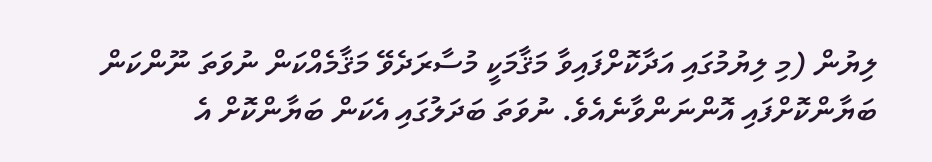ލިޔުން (މި ލިޔުމުގައި އަދާކޮށްފައިވާ މަޤާމަކީ މުސާރަދެވޭ މަޤާމެއްކަން ނުވަތަ ނޫންކަން ބަޔާންކޮށްފައި އޮންނަންވާނެއެވެ. ނުވަތަ ބަދަލުގައި އެކަން ބަޔާންކޮށް އެ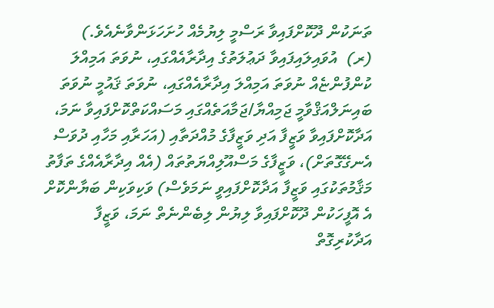ތަނަކުން ދޫކޮށްފައިވާ ރަސްމީ ލިޔުމެއް ހުށަހަޅަންވާނެއެވެ.)
(ރ)  އުވައިލައިފައިވާ ދަޢުލަތުގެ އިދާރާއެއްގައި، ނުވަތަ އަމިއްލަ ކުންފުންޏެއް ނުވަތަ އަމިއްލަ އިދާރާއެއްގައި، ނުވަތަ ޤައުމީ ނުވަތަ ބައިނަލްއަޤްވާމީ ޖަމިއްޔާ/ޖަމާއަތެއްގައި މަސައްކަތްކޮށްފައިވާ ނަމަ،  އަދާކޮށްފައިވާ ވަޒީފާ އަދި ވަޒީފާގެ މުއްދަތާއި (އަހަރާއި މަހާއި ދުވަސް އެނގޭގޮތަށް)، ވަޒީފާގެ މަސްއޫލިއްޔަތުތައް (އެއް އިދާރާއެއްގެ ތަފާތު މަޤާމުތަކުގައި ވަޒީފާ އަދާކޮށްފައިވީ ނަމަވެސް) ވަކިވަކިން ބަޔާންކޮށް އެ އޮފީހަކުން ދޫކޮށްފައިވާ ލިޔުން ލިބެންނެތް ނަމަ، ވަޒީފާ އަދާކުރިގޮތް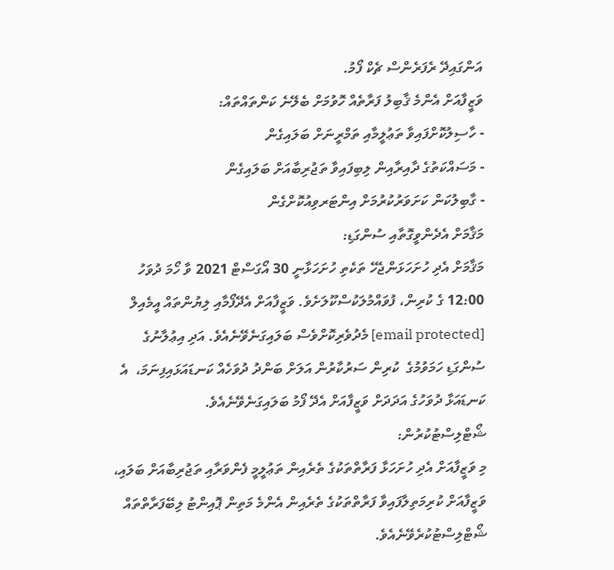އަންގައިދޭ ރެފަރެންސް ޗެކް ފޯމު.
ވަޒީފާއަށް އެންމެ ޤާބިލު ފަރާތެއް ހޮވުމަށް ބެލޭނެ ކަންތައްތައް:
- ހާސިލުކޮށްފައިވާ ތަޢުލީމާއި ތަމްރީނަށް ބަލައިގެން
- މަސައްކަތުގެ ދާއިރާއިން ލިބިފައިވާ ތަޖުރިބާއަށް ބަލައިގެން
- ގާބިލުކަން ކަށަވަރުކުރުމަށް އިންޓަރވިއުކޮށްގެން
މަޤާމަށް އެދެންވީގޮތާއި ސުންގަޑި:
މަޤާމަށް އެދި ހުށަހަޅަންޖެހޭ ތަކެތި ހުށަހަޅާނީ 30 އޯގަސްޓް 2021 ވާ ހޯމަ ދުވަހު 12:00 ގެ ކުރިން، ފުވައްމުލަކުސްކޫލަށެވެ. ވަޒީފާއަށް އެދޭފޯމާއި ލިޔުންތައް އީމެއިލް [email protected] މެދުވެރިކޮށްވެސް ބަލައިގަނެވޭނެއެވެ. އަދި އިޢުލާނުގެ ސުންގަޑި ހަމަވުމުގެ  ކުރިން ސަރުކާރުން އަލަށް ބަންދު ދުވަހެއް ކަނޑައަޅައިފިނަމަ،  އެ ކަނޑައަޅާ ދުވަހުގެ އަދަދަށް ވަޒީފާއަށް އެދޭ ފޯމު ބަލައިގަނެވޭނެއެވެ.
ޝޯޓްލިސްޓުކުރުން:
މި ވަޒީފާއަށް އެދި ހުށަހަޅާ ފަރާތްތަކުގެ ތެރެއިން ތަޢުލީމީ ފެންވަރާއި ތަޖުރިބާއަށް ބަލައި، ވަޒީފާއަށް ކުރިމަތިލާފައިވާ ފަރާތްތަކުގެ ތެރެއިން އެންމެ މަތިން ޕޮއިންޓު ލިބޭފަރާތްތައް ޝޯޓްލިސްޓުކުރެވޭނެއެވެ.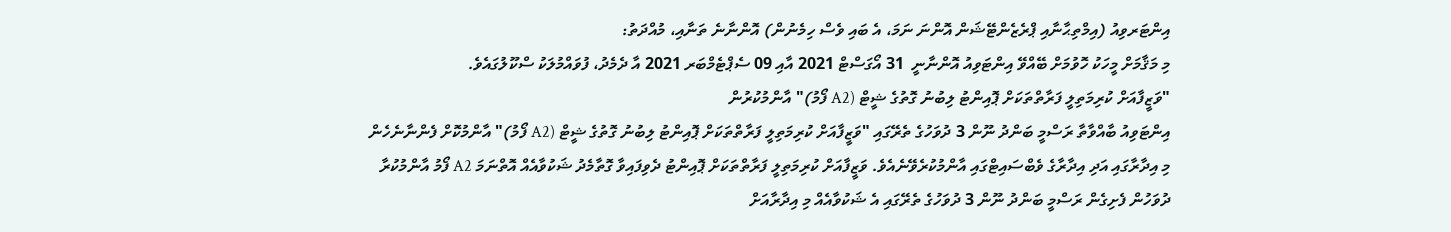އިންޓަރވިއު (އިމްތިޙާނާއި ޕްރެޒެންޓޭޝަން އޮންނަ ނަމަ، އެ ބައި ވެސް ހިމެނުން) އޮންނާނެ ތަނާއި، މުއްދަތު:
މި މަޤާމަށް މީހަކު ހޮވުމަށް ބޭއްވޭ އިންޓަވިއު އޮންނާނީ  31 އޯގަސްޓް 2021 އާއި 09 ސެޕްޓެމްބަރ 2021 އާ ދެމެދު، ފުވައްމުލަކު ސްކޫލުގައެވެ.
"ވަޒީފާއަށް ކުރިމަތިލީ ފަރާތްތަކަށް ޕޮއިންޓު ލިބުނު ގޮތުގެ ޝީޓް (A2 ފޯމު)" އާންމުކުރުން
އިންޓަވިއު ބާއްވާތާ ރަސްމީ ބަންދު ނޫން 3 ދުވަހުގެ ތެރޭގައި "ވަޒީފާއަށް ކުރިމަތިލީ ފަރާތްތަކަށް ޕޮއިންޓު ލިބުނު ގޮތުގެ ޝީޓް (A2 ފޯމު)" އާންމުކޮށް ފެންނާނެހެން މި އިދާރާގައި އަދި އިދާރާގެ ވެބްސައިޓްގައި އާންމުކުރެވޭނެއެވެ. ވަޒީފާއަށް ކުރިމަތިލީ ފަރާތްތަކަށް ޕޮއިންޓު ދެވިފައިވާ ގޮތާމެދު ޝަކުވާއެއް އޮތްނަމަ A2 ފޯމު އާންމުކުރާ ދުވަހުން ފެށިގެން ރަސްމީ ބަންދު ނޫން 3 ދުވަހުގެ ތެރޭގައި އެ ޝަކުވާއެއް މި އިދާރާއަށް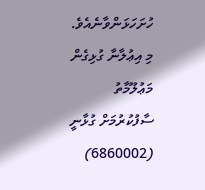ހުށަހަޅަންވާނެއެވެ.
މި އިޢުލާނާ ގުޅިގެން މަޢުލޫމާތު ސާފުކުރުމަށް ގުޅާނީ (6860002)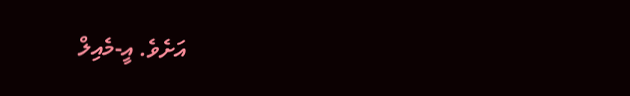އަށެވެ. އީ-މެއިލް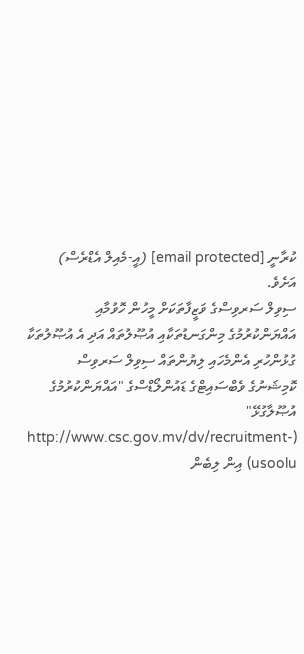ކުރާނީ [email protected] (އީ-މެއިލް އެޑްރެސް) އަށެވެ.
ސިވިލް ސަރވިސްގެ ވަޒީފާތަކަށް މީހުން ހޮވުމާއި އައްޔަންކުރުމުގެ މިންގަނޑުތަކާއި އުޞޫލުތައް އަދި އެ އުޞޫލުތަކާ ގުޅުންހުރި އެންމެހައި ލިޔުންތައް ސިވިލް ސަރވިސް ކޮމިޝަނުގެ ވެބްސައިޓްގެ ޑައުންލޯޑްސްގެ "އައްޔަންކުރުމުގެ އުޞޫލާގުޅޭ" (http://www.csc.gov.mv/dv/recruitment-usoolu) އިން ލިބެން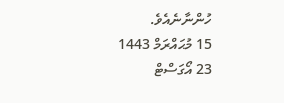ހުންނާނެއެވެ.
15 މުޙައްރަމް 1443
23 އޯގަސްޓް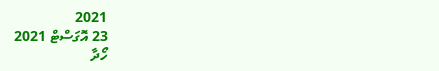2021
23 އޮގަސްޓް 2021
ހޯދާ